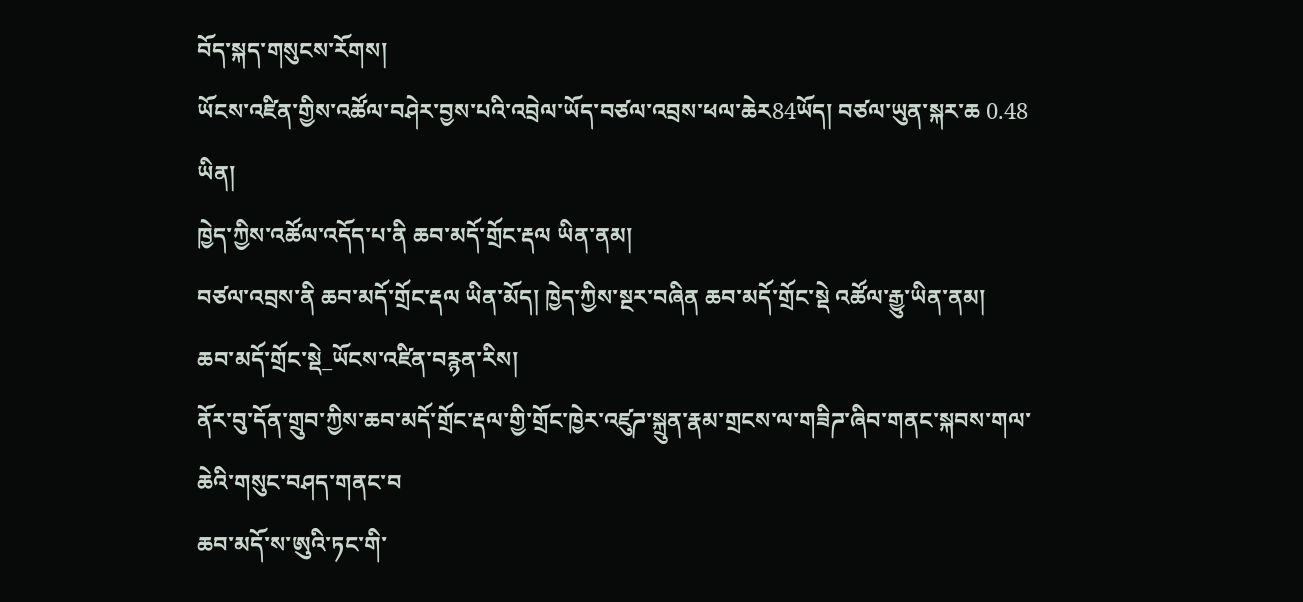བོད་སྐད་གསུངས་རོགས།
ཡོངས་འཛིན་གྱིས་འཚོལ་བཤེར་བྱས་པའི་འབྲེལ་ཡོད་བཙལ་འབྲས་ཕལ་ཆེར84ཡོད། བཙལ་ཡུན་སྐར་ཆ 0.48
ཡིན།
ཁྱེད་ཀྱིས་འཚོལ་འདོད་པ་ནི ཆབ་མདོ་གྲོང་རྡལ ཡིན་ནམ།
བཙལ་འབྲས་ནི ཆབ་མདོ་གྲོང་རྡལ ཡིན་མོད། ཁྱེད་ཀྱིས་སྔར་བཞིན ཆབ་མདོ་གྲོང་སྡེ འཚོལ་རྒྱུ་ཡིན་ནམ།
ཆབ་མདོ་གྲོང་སྡེ_ཡོངས་འཛིན་བརྙན་རིས།
ནོར་བུ་དོན་གྲུབ་ཀྱིས་ཆབ་མདོ་གྲོང་རྡལ་གྱི་གྲོང་ཁྱེར་འཛུཌ་སྐྲུན་རྣམ་གྲངས་ལ་གཟིཌ་ཞིབ་གནང་སྐབས་གལ་ཆེའི་གསུང་བཤད་གནང་བ
ཆབ་མདོ་ས་ཨུའི་ཏང་གི་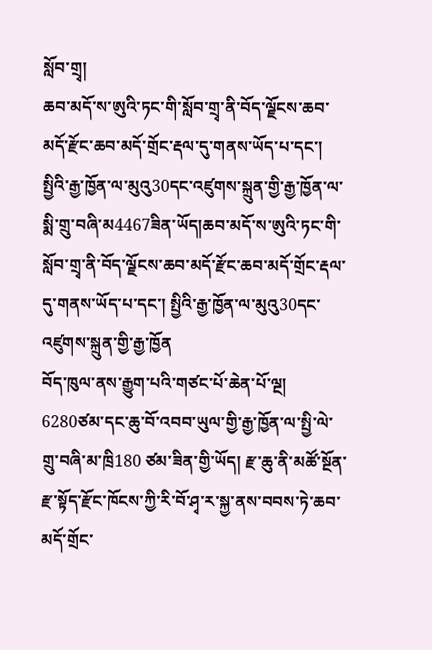སློབ་གྲྭ།
ཆབ་མདོ་ས་ཨུའི་ཏང་གི་སློབ་གྲྭ་ནི་བོད་ལྗོངས་ཆབ་མདོ་རྫོང་ཆབ་མདོ་གྲོང་རྡལ་དུ་གནས་ཡོད་པ་དང་། སྤྱིའི་རྒྱ་ཁྱོན་ལ་མུའུ30དང་འཛུགས་སྐྲུན་གྱི་རྒྱ་ཁྱོན་ལ་སྨི་གྲུ་བཞི་མ4467ཟིན་ཡོད།ཆབ་མདོ་ས་ཨུའི་ཏང་གི་སློབ་གྲྭ་ནི་བོད་ལྗོངས་ཆབ་མདོ་རྫོང་ཆབ་མདོ་གྲོང་རྡལ་དུ་གནས་ཡོད་པ་དང་། སྤྱིའི་རྒྱ་ཁྱོན་ལ་མུའུ30དང་འཛུགས་སྐྲུན་གྱི་རྒྱ་ཁྱོན
བོད་ཁུལ་ནས་རྒྱུག་པའི་གཙང་པོ་ཆེན་པོ་ལྔ།
6280ཙམ་དང་ཆུ་བོ་འབབ་ཡུལ་གྱི་རྒྱ་ཁྱོན་ལ་སྤྱི་ལེ་གྲུ་བཞི་མ་ཁྲི180 ཙམ་ཟིན་གྱི་ཡོད། རྫ་ཆུ་ནི་མཚོ་སྔོན་རྫ་སྟོད་རྫོང་ཁོངས་ཀྱི་རི་བོ་ཤྭ་ར་སྐྱ་ནས་བབས་ཏེ་ཆབ་མདོ་གྲོང་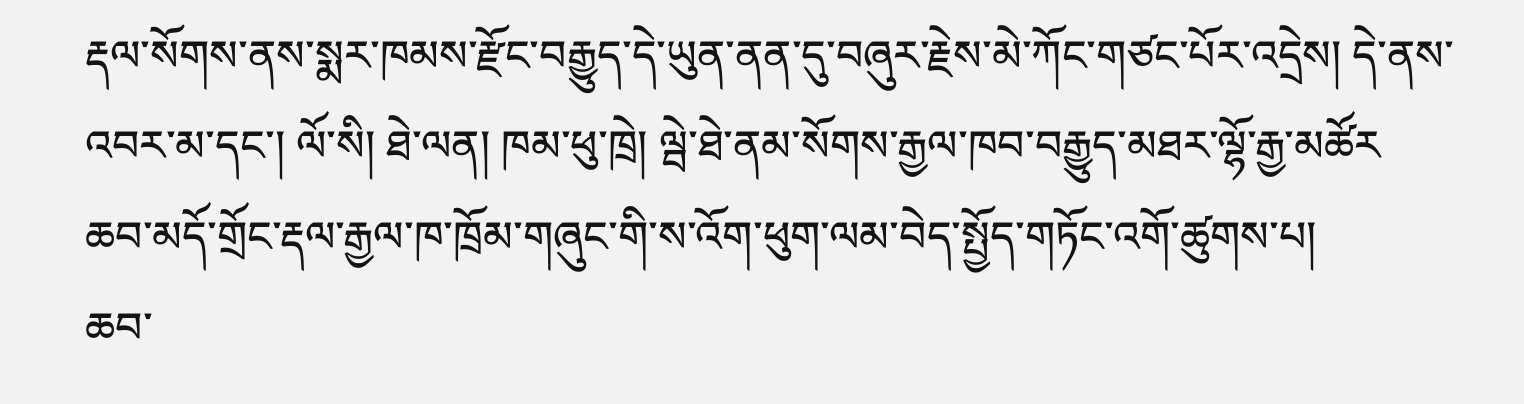རྡལ་སོགས་ནས་སྨར་ཁམས་རྫོང་བརྒྱུད་དེ་ཡུན་ནན་དུ་བཞུར་རྗེས་མེ་ཀོང་གཙང་པོར་འདྲེས། དེ་ནས་འབར་མ་དང་། ལོ་སི། ཐེ་ལན། ཁམ་ཕུ་ཁྲེ། ལྦེ་ཐེ་ནམ་སོགས་རྒྱལ་ཁབ་བརྒྱུད་མཐར་ལྷོ་རྒྱ་མཚོར
ཆབ་མདོ་གྲོང་རྡལ་རྒྱལ་ཁ་ཁྲོམ་གཞུང་གི་ས་འོག་ཕུག་ལམ་བེད་སྤྱོད་གཏོང་འགོ་ཚུགས་པ།
ཆབ་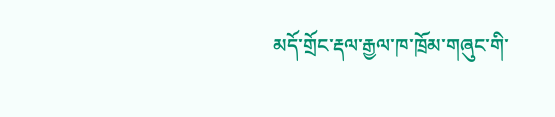མདོ་གྲོང་རྡལ་རྒྱལ་ཁ་ཁྲོམ་གཞུང་གི་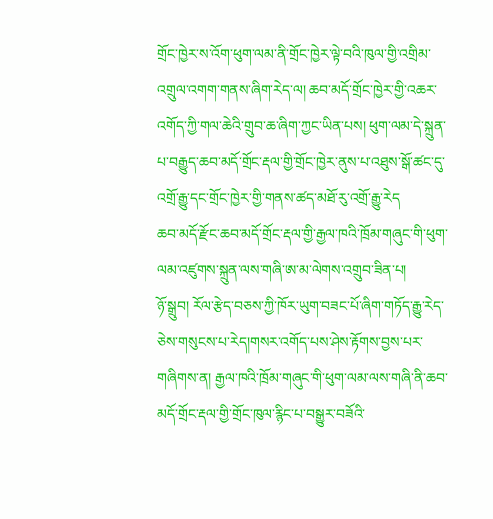གྲོང་ཁྱེར་ས་འོག་ཕུག་ལམ་ནི་གྲོང་ཁྱེར་ལྟེ་བའི་ཁུལ་གྱི་འགྲིམ་འགྲུལ་འགག་གནས་ཞིག་རེད་ལ། ཆབ་མདོ་གྲོང་ཁྱེར་གྱི་འཆར་འགོད་ཀྱི་གལ་ཆེའི་གྲུབ་ཆ་ཞིག་ཀྱང་ཡིན་པས། ཕུག་ལམ་དེ་སྐྲུན་པ་བརྒྱུད་ཆབ་མདོ་གྲོང་རྡལ་གྱི་གྲོང་ཁྱེར་ནུས་པ་འཐུས་སྒོ་ཚང་དུ་འགྲོ་རྒྱུ་དང་གྲོང་ཁྱེར་གྱི་གནས་ཚད་མཐོ་རུ་འགྲོ་རྒྱུ་རེད
ཆབ་མདོ་རྫོང་ཆབ་མདོ་གྲོང་རྡལ་གྱི་རྒྱལ་ཁའི་ཁྲོམ་གཞུང་གི་ཕུག་ལམ་འཛུགས་སྐྲུན་ལས་གཞི་ཨ་མ་ལེགས་འགྲུབ་ཟིན་པ།
ཉོ་སྒྲུབ། རོལ་རྩེད་བཅས་ཀྱི་ཁོར་ཡུག་བཟང་པོ་ཞིག་གཏོད་རྒྱུ་རེད་ཅེས་གསུངས་པ་རེད།གསར་འགོད་པས་ཤེས་རྟོགས་བྱས་པར་གཞིགས་ན། རྒྱལ་ཁའི་ཁྲོམ་གཞུང་གི་ཕུག་ལམ་ལས་གཞི་ནི་ཆབ་མདོ་གྲོང་རྡལ་གྱི་གྲོང་ཁུལ་རྙིང་པ་བསྒྱུར་བཟོའི་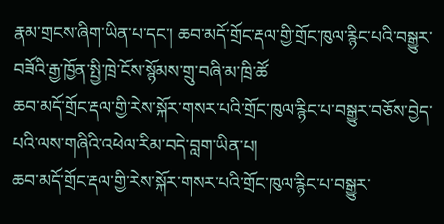རྣམ་གྲངས་ཞིག་ཡིན་པ་དང་། ཆབ་མདོ་གྲོང་རྡལ་གྱི་གྲོང་ཁུལ་རྙིང་པའི་བསྒྱུར་བཟོའི་རྒྱ་ཁྱོན་སྤྱི་ཁྲེ་ངོས་སྙོམས་གྲུ་བཞི་མ་ཁྲི་ཚོ
ཆབ་མདོ་གྲོང་རྡལ་གྱི་རེས་སྐོར་གསར་པའི་གྲོང་ཁུལ་རྙིང་པ་བསྒྱུར་བཅོས་བྱེད་པའི་ལས་གཞིའི་འཕེལ་རིམ་བདེ་བླག་ཡིན་པ།
ཆབ་མདོ་གྲོང་རྡལ་གྱི་རེས་སྐོར་གསར་པའི་གྲོང་ཁུལ་རྙིང་པ་བསྒྱུར་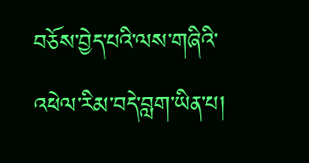བཅོས་བྱེད་པའི་ལས་གཞིའི་འཕེལ་རིམ་བདེ་བླག་ཡིན་པ།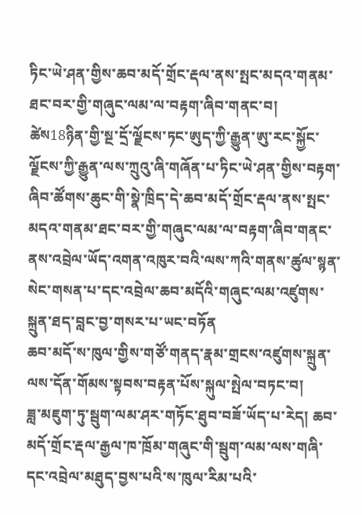ཏིང་ཡེ་ཤན་གྱིས་ཆབ་མདོ་གྲོང་རྡལ་ནས་སྤང་མདའ་གནམ་ཐང་བར་གྱི་གཞུང་ལམ་ལ་བརྟག་ཞིབ་གནང་བ།
ཚེས18ཉིན་གྱི་སྔ་དྲོ་ལྗོངས་ཏང་ཨུད་ཀྱི་རྒྱུན་ཨུ་རང་སྐྱོང་ལྗོངས་ཀྱི་རྒྱུན་ལས་ཀྲུའུ་ཞི་གཞོན་པ་ཏིང་ཡེ་ཤན་གྱིས་བརྟག་ཞིབ་ཚོགས་ཆུང་གི་སྣེ་ཁྲིད་དེ་ཆབ་མདོ་གྲོང་རྡལ་ནས་སྤང་མདའ་གནམ་ཐང་བར་གྱི་གཞུང་ལམ་ལ་བརྟག་ཞིབ་གནང་ནས་འབྲེལ་ཡོད་འགན་འཁུར་བའི་ལས་ཀའི་གནས་ཚུལ་སྙན་སེང་གསན་པ་དང་འབྲེལ་ཆབ་མདོའི་གཞུང་ལམ་འཛུགས་སྐྲུན་ཐད་བླང་བྱ་གསར་པ་ཡང་བཏོན
ཆབ་མདོ་ས་ཁུལ་གྱིས་གཙོ་གནད་རྣམ་གྲངས་འཛུགས་སྐྲུན་ལས་དོན་གོམས་སྟབས་བརྟན་པོས་སྐུལ་སྤེལ་བཏང་བ།
ཟླ་མཇུག་ཏུ་སྦུག་ལམ་ཤར་གཏོང་ཐུབ་བཟོ་ཡོད་པ་རེད། ཆབ་མདོ་གྲོང་རྡལ་རྒྱལ་ཁ་ཁྲོམ་གཞུང་གི་སྦུག་ལམ་ལས་གཞི་དང་འབྲེལ་མཐུད་བྱས་པའི་ས་ཁུལ་རིམ་པའི་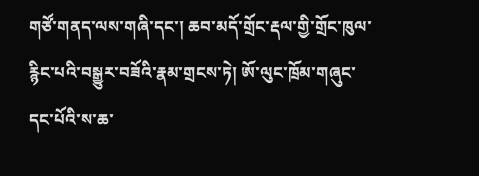གཙོ་གནད་ལས་གཞི་དང་། ཆབ་མདོ་གྲོང་རྡལ་གྱི་གྲོང་ཁུལ་རྙིང་པའི་བསྒྱུར་བཟོའི་རྣམ་གྲངས་ཏེ། ཨོ་ལུང་ཁྲོམ་གཞུང་དང་པོའི་ས་ཆ་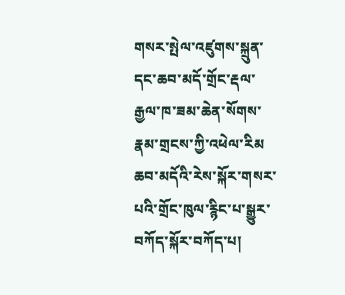གསར་སྤེལ་འཛུགས་སྐྲུན་དང་ཆབ་མདོ་གྲོང་རྡལ་རྒྱལ་ཁ་ཟམ་ཆེན་སོགས་རྣམ་གྲངས་ཀྱི་འཕེལ་རིམ
ཆབ་མདོའི་རེས་སྐོར་གསར་པའི་གྲོང་ཁུལ་རྙིང་པ་སྒྱུར་བཀོད་སྐོར་བཀོད་པ།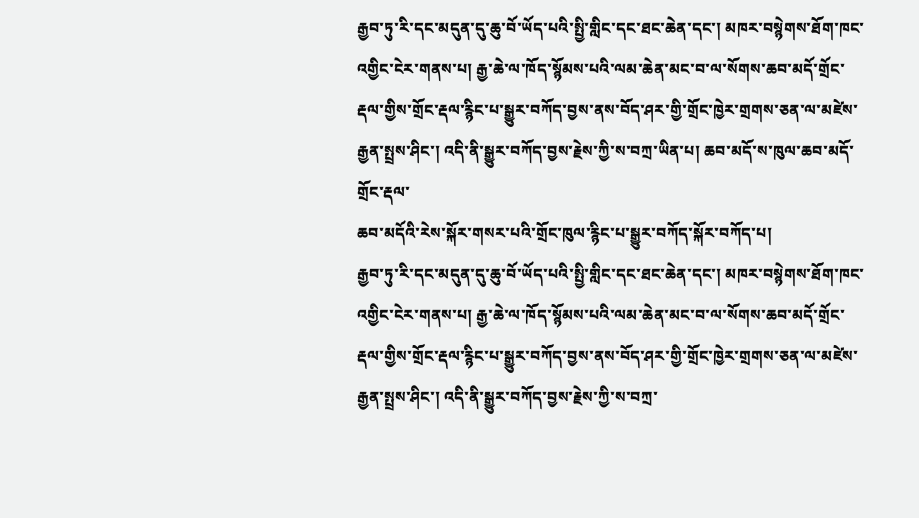རྒྱབ་ཏུ་རི་དང་མདུན་དུ་ཆུ་བོ་ཡོད་པའི་སྤྱི་གླིང་དང་ཐང་ཆེན་དང་། མཁར་བསྙེགས་ཐོག་ཁང་འགྱིང་ངེར་གནས་པ། རྒྱ་ཆེ་ལ་ཁོད་སྙོམས་པའི་ལམ་ཆེན་མང་བ་ལ་སོགས་ཆབ་མདོ་གྲོང་རྡལ་གྱིས་གྲོང་རྡལ་རྙིང་པ་སྒྱུར་བཀོད་བྱས་ནས་བོད་ཤར་གྱི་གྲོང་ཁྱེར་གྲགས་ཅན་ལ་མཛེས་རྒྱན་སྤྲས་ཤིང་། འདི་ནི་སྒྱུར་བཀོད་བྱས་རྗེས་ཀྱི་ས་བཀྲ་ཡིན་པ། ཆབ་མདོ་ས་ཁུལ་ཆབ་མདོ་གྲོང་རྡལ་
ཆབ་མདོའི་རེས་སྐོར་གསར་པའི་གྲོང་ཁུལ་རྙིང་པ་སྒྱུར་བཀོད་སྐོར་བཀོད་པ།
རྒྱབ་ཏུ་རི་དང་མདུན་དུ་ཆུ་བོ་ཡོད་པའི་སྤྱི་གླིང་དང་ཐང་ཆེན་དང་། མཁར་བསྙེགས་ཐོག་ཁང་འགྱིང་ངེར་གནས་པ། རྒྱ་ཆེ་ལ་ཁོད་སྙོམས་པའི་ལམ་ཆེན་མང་བ་ལ་སོགས་ཆབ་མདོ་གྲོང་རྡལ་གྱིས་གྲོང་རྡལ་རྙིང་པ་སྒྱུར་བཀོད་བྱས་ནས་བོད་ཤར་གྱི་གྲོང་ཁྱེར་གྲགས་ཅན་ལ་མཛེས་རྒྱན་སྤྲས་ཤིང་། འདི་ནི་སྒྱུར་བཀོད་བྱས་རྗེས་ཀྱི་ས་བཀྲ་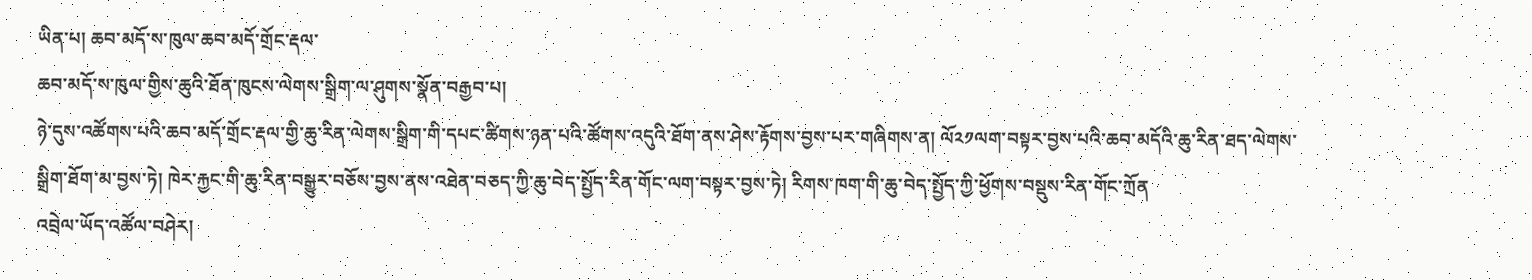ཡིན་པ། ཆབ་མདོ་ས་ཁུལ་ཆབ་མདོ་གྲོང་རྡལ་
ཆབ་མདོ་ས་ཁུལ་གྱིས་ཆུའི་ཐོན་ཁུངས་ལེགས་སྒྲིག་ལ་ཤུགས་སྣོན་བརྒྱབ་པ།
ཉེ་དུས་འཚོགས་པའི་ཆབ་མདོ་གྲོང་རྡལ་གྱི་ཆུ་རིན་ལེགས་སྒྲིག་གི་དཔང་ཚིགས་ཉན་པའི་ཚོགས་འདུའི་ཐོག་ནས་ཤེས་རྟོགས་བྱས་པར་གཞིགས་ན། ལོ༢༡ལག་བསྟར་བྱས་པའི་ཆབ་མདོའི་ཆུ་རིན་ཐད་ལེགས་སྒྲིག་ཐོག་མ་བྱས་ཏེ། ཁེར་རྐྱང་གི་ཆུ་རིན་བསྒྱུར་བཅོས་བྱས་ནས་འཐེན་བཅད་ཀྱི་ཆུ་བེད་སྤྱོད་རིན་གོང་ལག་བསྟར་བྱས་ཏེ། རིགས་ཁག་གི་ཆུ་བེད་སྤྱོད་ཀྱི་ཕྱོགས་བསྡུས་རིན་གོང་ཀྲོན
འབྲེལ་ཡོད་འཚོལ་བཤེར།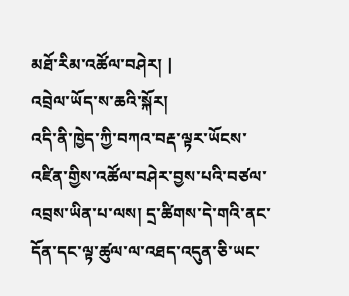མཐོ་རིམ་འཚོལ་བཤེར། |
འབྲེལ་ཡོད་ས་ཆའི་སྐོར།
འདི་ནི་ཁྱེད་ཀྱི་བཀའ་བརྡ་ལྟར་ཡོངས་འཛིན་གྱིས་འཚོལ་བཤེར་བྱས་པའི་བཙལ་འབྲས་ཡིན་པ་ལས། དྲ་ཚིགས་དེ་གའི་ནང་དོན་དང་ལྟ་ཚུལ་ལ་འཐད་འདུན་ཅི་ཡང་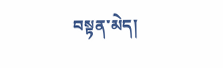བསྟན་མེད།